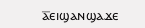ⲁ̅ⲉⲓϣⲁⲛϣⲁϫⲉ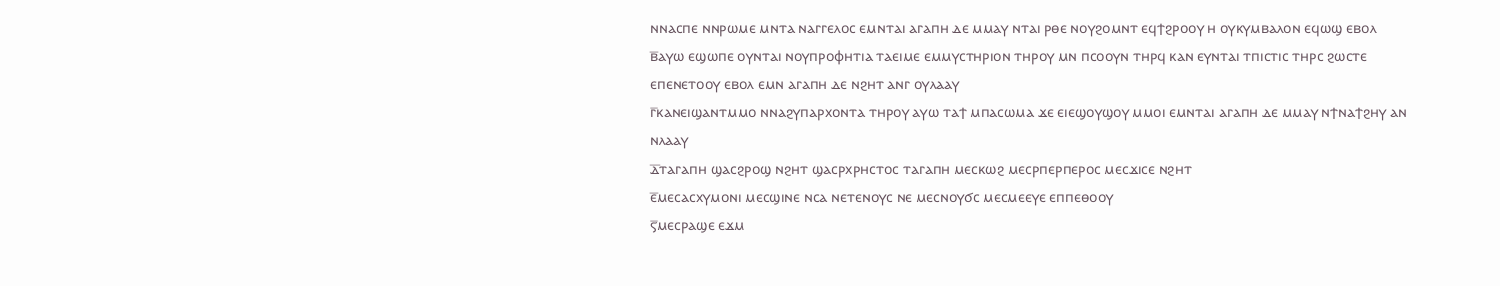ⲛⲛⲁⲥⲡⲉ ⲛⲛⲣⲱⲙⲉ ⲙⲛⲧⲁ ⲛⲁⲅⲅⲉⲗⲟⲥ ⲉⲙⲛⲧⲁⲓ ⲁⲅⲁⲡⲏ ⲇⲉ ⲙⲙⲁⲩ ⲛⲧⲁⲓ ⲣⲑⲉ ⲛⲟⲩϩⲟⲙⲛⲧ ⲉϥϯϩⲣⲟⲟⲩ ⲏ ⲟⲩⲕⲩⲙⲃⲁⲗⲟⲛ ⲉϥⲱϣ ⲉⲃⲟⲗ
ⲃ̅ⲁⲩⲱ ⲉϣⲱⲡⲉ ⲟⲩⲛⲧⲁⲓ ⲛⲟⲩⲡⲣⲟⲫⲏⲧⲓⲁ ⲧⲁⲉⲓⲙⲉ ⲉⲙⲙⲩⲥⲧⲏⲣⲓⲟⲛ ⲧⲏⲣⲟⲩ ⲙⲛ ⲡⲥⲟⲟⲩⲛ ⲧⲏⲣϥ ⲕⲁⲛ ⲉⲩⲛⲧⲁⲓ ⲧⲡⲓⲥⲧⲓⲥ ⲧⲏⲣⲥ ϩⲱⲥⲧⲉ ⲉⲡⲉⲛⲉⲧⲟⲟⲩ ⲉⲃⲟⲗ ⲉⲙⲛ ⲁⲅⲁⲡⲏ ⲇⲉ ⲛϩⲏⲧ ⲁⲛⲅ ⲟⲩⲗⲁⲁⲩ
ⲅ̅ⲕⲁⲛⲉⲓϣⲁⲛⲧⲙⲙⲟ ⲛⲛⲁϩⲩⲡⲁⲣⲭⲟⲛⲧⲁ ⲧⲏⲣⲟⲩ ⲁⲩⲱ ⲧⲁϯ ⲙⲡⲁⲥⲱⲙⲁ ϫⲉ ⲉⲓⲉϣⲟⲩϣⲟⲩ ⲙⲙⲟⲓ ⲉⲙⲛⲧⲁⲓ ⲁⲅⲁⲡⲏ ⲇⲉ ⲙⲙⲁⲩ ⲛϯⲛⲁϯϩⲏⲩ ⲁⲛ ⲛⲗⲁⲁⲩ
ⲇ̅ⲧⲁⲅⲁⲡⲏ ϣⲁⲥϩⲣⲟϣ ⲛϩⲏⲧ ϣⲁⲥⲣⲭⲣⲏⲥⲧⲟⲥ ⲧⲁⲅⲁⲡⲏ ⲙⲉⲥⲕⲱϩ ⲙⲉⲥⲣⲡⲉⲣⲡⲉⲣⲟⲥ ⲙⲉⲥϫⲓⲥⲉ ⲛϩⲏⲧ
ⲉ̅ⲙⲉⲥⲁⲥⲭⲩⲙⲟⲛⲓ ⲙⲉⲥϣⲓⲛⲉ ⲛⲥⲁ ⲛⲉⲧⲉⲛⲟⲩⲥ ⲛⲉ ⲙⲉⲥⲛⲟⲩϭⲥ ⲙⲉⲥⲙⲉⲉⲩⲉ ⲉⲡⲡⲉⲑⲟⲟⲩ
ⲋ̅ⲙⲉⲥⲣⲁϣⲉ ⲉϫⲙ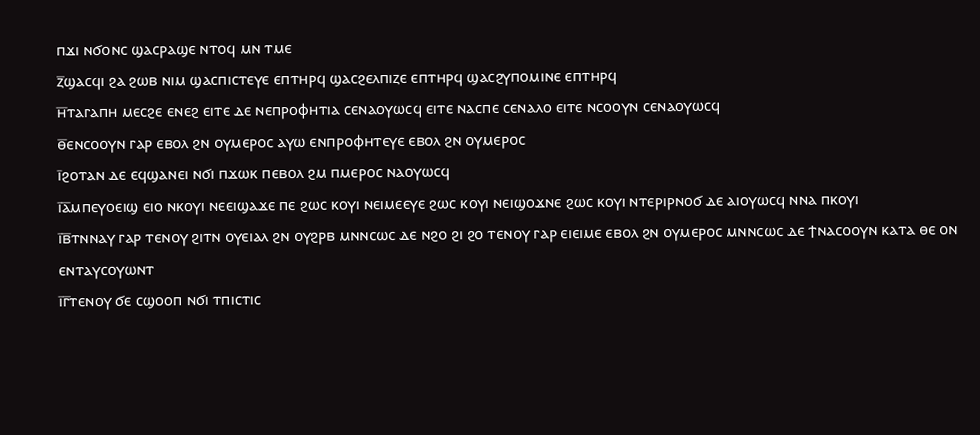ⲡϫⲓ ⲛϭⲟⲛⲥ ϣⲁⲥⲣⲁϣⲉ ⲛⲧⲟϥ ⲙⲛ ⲧⲙⲉ
ⲍ̅ϣⲁⲥϥⲓ ϩⲁ ϩⲱⲃ ⲛⲓⲙ ϣⲁⲥⲡⲓⲥⲧⲉⲩⲉ ⲉⲡⲧⲏⲣϥ ϣⲁⲥϩⲉⲗⲡⲓⲍⲉ ⲉⲡⲧⲏⲣϥ ϣⲁⲥϩⲩⲡⲟⲙⲓⲛⲉ ⲉⲡⲧⲏⲣϥ
ⲏ̅ⲧⲁⲅⲁⲡⲏ ⲙⲉⲥϩⲉ ⲉⲛⲉϩ ⲉⲓⲧⲉ ⲇⲉ ⲛⲉⲡⲣⲟⲫⲏⲧⲓⲁ ⲥⲉⲛⲁⲟⲩⲱⲥϥ ⲉⲓⲧⲉ ⲛⲁⲥⲡⲉ ⲥⲉⲛⲁⲗⲟ ⲉⲓⲧⲉ ⲛⲥⲟⲟⲩⲛ ⲥⲉⲛⲁⲟⲩⲱⲥϥ
ⲑ̅ⲉⲛⲥⲟⲟⲩⲛ ⲅⲁⲣ ⲉⲃⲟⲗ ϩⲛ ⲟⲩⲙⲉⲣⲟⲥ ⲁⲩⲱ ⲉⲛⲡⲣⲟⲫⲏⲧⲉⲩⲉ ⲉⲃⲟⲗ ϩⲛ ⲟⲩⲙⲉⲣⲟⲥ
ⲓ̅ϩⲟⲧⲁⲛ ⲇⲉ ⲉϥϣⲁⲛⲉⲓ ⲛϭⲓ ⲡϫⲱⲕ ⲡⲉⲃⲟⲗ ϩⲙ ⲡⲙⲉⲣⲟⲥ ⲛⲁⲟⲩⲱⲥϥ
ⲓ̅ⲁ̅ⲙⲡⲉⲩⲟⲉⲓϣ ⲉⲓⲟ ⲛⲕⲟⲩⲓ ⲛⲉⲉⲓϣⲁϫⲉ ⲡⲉ ϩⲱⲥ ⲕⲟⲩⲓ ⲛⲉⲓⲙⲉⲉⲩⲉ ϩⲱⲥ ⲕⲟⲩⲓ ⲛⲉⲓϣⲟϫⲛⲉ ϩⲱⲥ ⲕⲟⲩⲓ ⲛⲧⲉⲣⲓⲣⲛⲟϭ ⲇⲉ ⲁⲓⲟⲩⲱⲥϥ ⲛⲛⲁ ⲡⲕⲟⲩⲓ
ⲓ̅ⲃ̅ⲧⲛⲛⲁⲩ ⲅⲁⲣ ⲧⲉⲛⲟⲩ ϩⲓⲧⲛ ⲟⲩⲉⲓⲁⲗ ϩⲛ ⲟⲩϩⲣⲃ ⲙⲛⲛⲥⲱⲥ ⲇⲉ ⲛϩⲟ ϩⲓ ϩⲟ ⲧⲉⲛⲟⲩ ⲅⲁⲣ ⲉⲓⲉⲓⲙⲉ ⲉⲃⲟⲗ ϩⲛ ⲟⲩⲙⲉⲣⲟⲥ ⲙⲛⲛⲥⲱⲥ ⲇⲉ ϯⲛⲁⲥⲟⲟⲩⲛ ⲕⲁⲧⲁ ⲑⲉ ⲟⲛ ⲉⲛⲧⲁⲩⲥⲟⲩⲱⲛⲧ
ⲓ̅ⲅ̅ⲧⲉⲛⲟⲩ ϭⲉ ⲥϣⲟⲟⲡ ⲛϭⲓ ⲧⲡⲓⲥⲧⲓⲥ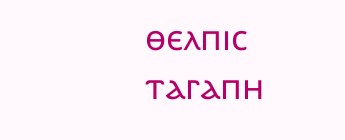ⲑⲉⲗⲡⲓⲥ ⲧⲁⲅⲁⲡⲏ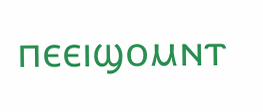ⲡⲉⲉⲓϣⲟⲙⲛⲧ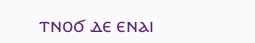ⲧⲛⲟϭ ⲇⲉ ⲉⲛⲁⲓ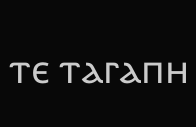ⲧⲉ ⲧⲁⲅⲁⲡⲏ